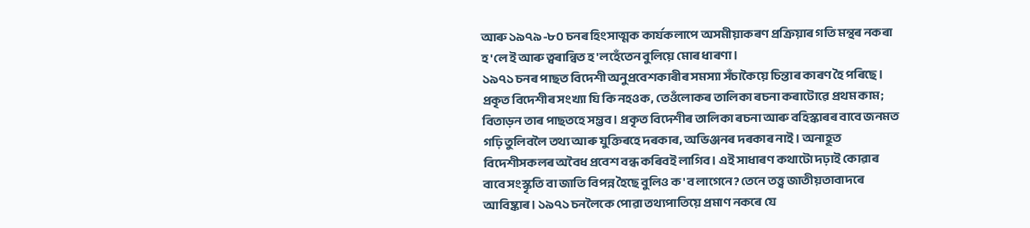আৰু ১৯৭৯-৮০ চনৰ হিংসাত্মক কাৰ্যকলাপে অসমীয়াকৰণ প্ৰক্ৰিয়াৰ গতি মন্থৰ নকৰা হ'লে ই আৰু ত্বৰান্বিত হ'লহেঁতেন বুলিয়ে মোৰ ধাৰণা।
১৯৭১ চনৰ পাছত বিদেশী অনুপ্ৰবেশকাৰীৰ সমস্যা সঁচাকৈয়ে চিন্তাৰ কাৰণ হৈ পৰিছে। প্ৰকৃত বিদেশীৰ সংখ্যা যি কি নহওক, তেওঁলোকৰ তালিকা ৰচনা কৰাটোৱে প্ৰথম কাম; বিতাড়ন তাৰ পাছতহে সম্ভব। প্ৰকৃত বিদেশীৰ তালিকা ৰচনা আৰু বহিস্কাৰৰ বাবে জনমত গঢ়ি তুলিবলৈ তথ্য আৰু যুক্তিৰহে দৰকাৰ, অভিঞ্জনৰ দৰকাৰ নাই। অনাহূত বিদেশীসকলৰ অবৈধ প্ৰবেশ বন্ধ কৰিবই লাগিব। এই সাধাৰণ কথাটো দঢ়াই কোৱাৰ বাবে সংস্কৃতি বা জাতি বিপন্ন হৈছে বুলিও ক'ব লাগেনে? তেনে তত্ত্ব জাতীয়তাবাদৰে আবিষ্কাৰ। ১৯৭১ চনলৈকে পোৱা তথ্যপাতিয়ে প্ৰমাণ নকৰে যে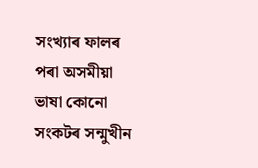সংখ্যাৰ ফালৰ পৰা অসমীয়া ভাষা কোনো সংকটৰ সন্মুখীন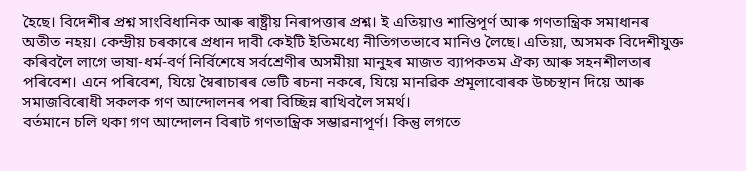হৈছে। বিদেশীৰ প্ৰশ্ন সাংবিধানিক আৰু ৰাষ্ট্ৰীয় নিৰাপত্তাৰ প্ৰশ্ন। ই এতিয়াও শান্তিপূৰ্ণ আৰু গণতান্ত্ৰিক সমাধানৰ অতীত নহয়। কেন্দ্ৰীয় চৰকাৰে প্ৰধান দাবী কেইটি ইতিমধ্যে নীতিগতভাবে মানিও লৈছে। এতিয়া, অসমক বিদেশীযুক্ত কৰিবলৈ লাগে ভাষা-ধৰ্ম-বৰ্ণ নিৰ্বিশেষে সৰ্বশ্ৰেণীৰ অসমীয়া মানুহৰ মাজত ব্যাপকতম ঐক্য আৰু সহনশীলতাৰ পৰিবেশ। এনে পৰিবেশ, যিয়ে স্বৈৰাচাৰৰ ভেটি ৰচনা নকৰে, যিয়ে মানৱিক প্ৰমূলাবোৰক উচ্চস্থান দিয়ে আৰু সমাজবিৰোধী সকলক গণ আন্দোলনৰ পৰা বিচ্ছিন্ন ৰাখিবলৈ সমৰ্থ।
বৰ্তমানে চলি থকা গণ আন্দোলন বিৰাট গণতান্ত্ৰিক সম্ভাৱনাপূৰ্ণ। কিন্তু লগতে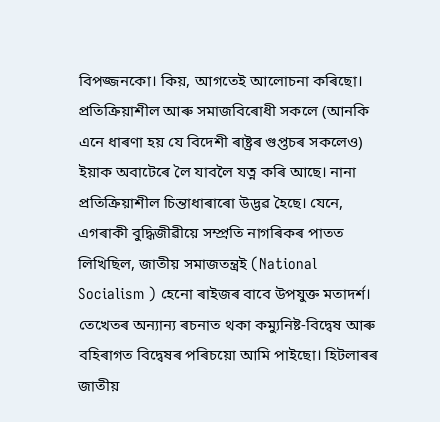বিপজ্জনকো। কিয়, আগতেই আলোচনা কৰিছো। প্ৰতিক্ৰিয়াশীল আৰু সমাজবিৰোধী সকলে (আনকি এনে ধাৰণা হয় যে বিদেশী ৰাষ্ট্ৰৰ গুপ্তচৰ সকলেও) ইয়াক অবাটেৰে লৈ যাবলৈ যত্ন কৰি আছে। নানা প্ৰতিক্ৰিয়াশীল চিন্তাধাৰাৰো উদ্ভৱ হৈছে। যেনে, এগৰাকী বুদ্ধিজীৱীয়ে সম্প্ৰতি নাগৰিকৰ পাতত লিখিছিল, জাতীয় সমাজতন্ত্ৰই (National Socialism ) হেনো ৰাইজৰ বাবে উপযুক্ত মতাদৰ্শ। তেখেতৰ অন্যান্য ৰচনাত থকা কম্যুনিষ্ট-বিদ্বেষ আৰু বহিৰাগত বিদ্বেষৰ পৰিচয়ো আমি পাইছো। হিটলাৰৰ জাতীয়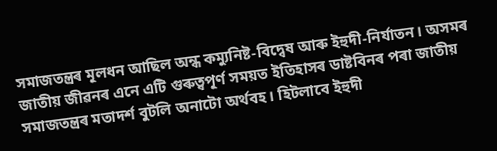সমাজতন্ত্ৰৰ মূলধন আছিল অন্ধ কম্যুনিষ্ট-বিদ্বেষ আৰু ইহুদী-নিৰ্যাতন। অসমৰ জাতীয় জীৱনৰ এনে এটি গুৰুত্বপূৰ্ণ সময়ত ইতিহাসৰ ডাষ্টবিনৰ পৰা জাতীয় সমাজতন্ত্ৰৰ মতাদৰ্শ বুটলি অনাটো অৰ্থবহ। হিটলাবে ইহুদী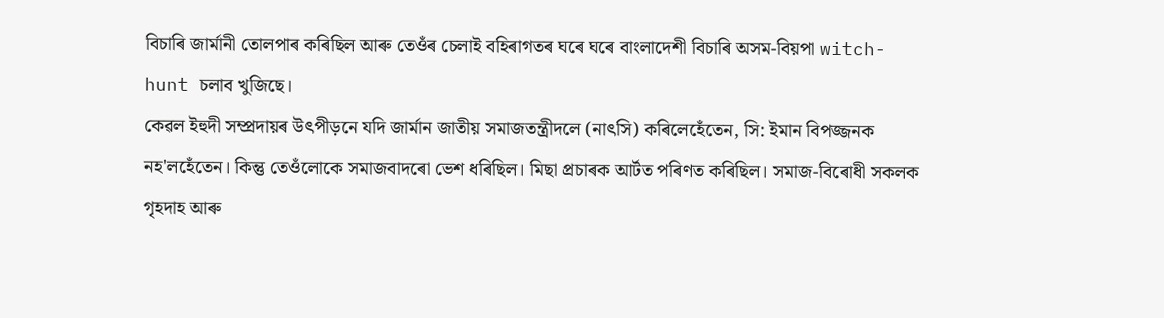বিচাৰি জাৰ্মানী তোলপাৰ কৰিছিল আৰু তেওঁৰ চেলাই বহিৰাগতৰ ঘৰে ঘৰে বাংলাদেশী বিচাৰি অসম-বিয়পা witch-hunt চলাব খুজিছে।
কেৱল ইহুদী সম্প্ৰদায়ৰ উৎপীড়নে যদি জাৰ্মান জাতীয় সমাজতন্ত্ৰীদলে (নাৎসি) কৰিলেহেঁতেন, সি: ইমান বিপজ্জনক নহ'লহেঁতেন। কিন্তু তেওঁলোকে সমাজবাদৰো ভেশ ধৰিছিল। মিছা প্ৰচাৰক আৰ্টত পৰিণত কৰিছিল। সমাজ-বিৰোধী সকলক গৃহদাহ আৰু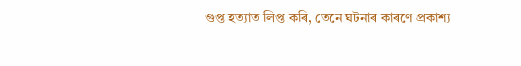গুপ্ত হত্যাত লিপ্ত কৰি, তেনে ঘটনাৰ কাৰণে প্ৰকাশ্য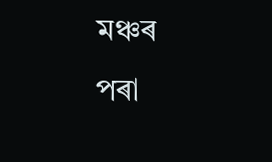মঞ্চৰ পৰা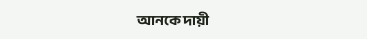আনকে দায়ী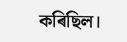কৰিছিল।